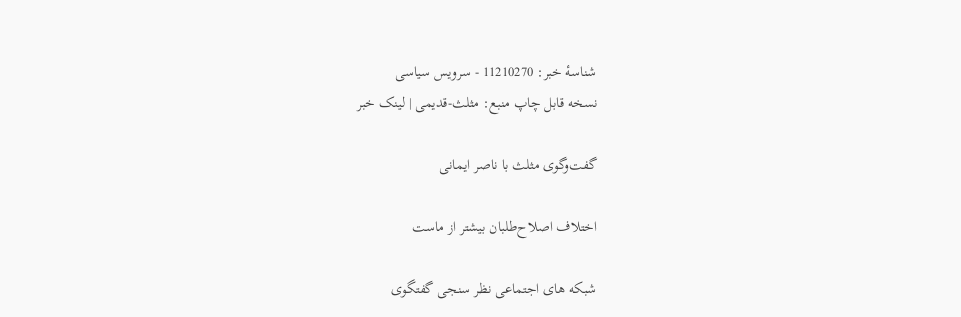شناسهٔ خبر: 11210270 - سرویس سیاسی
نسخه قابل چاپ منبع: مثلث-قدیمی | لینک خبر

گفت‌وگوی مثلث با ناصر ایمانی

اختلاف اصلاح‌طلبان بیشتر از ماست

شبکه های اجتماعی نظر سنجی گفتگوی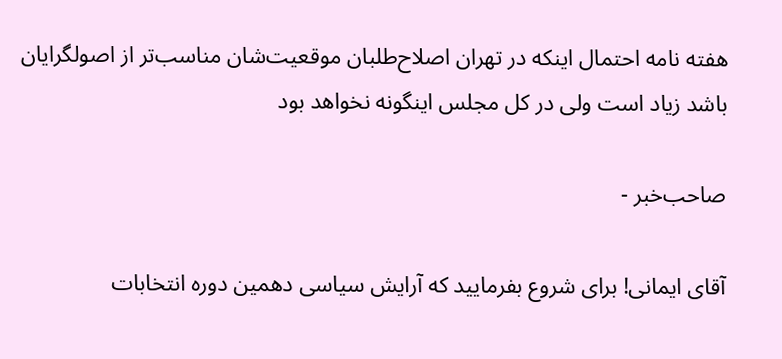هفته نامه احتمال اینکه در تهران اصلاح‌طلبان موقعیت‌شان مناسب‌تر از اصولگرایان باشد زیاد است ولی در کل مجلس اینگونه نخواهد بود

صاحب‌خبر -

آقای ایمانی! برای شروع بفرمایید که آرایش سیاسی دهمین دوره انتخابات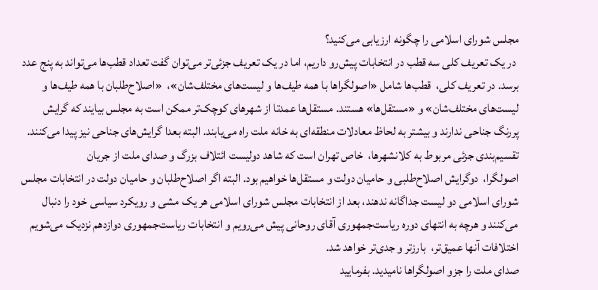مجلس شورای اسلامی را چگونه ارزیابی می‌کنید؟
 در یک تعریف کلی سه قطب در انتخابات پیش‌رو داریم، اما در یک تعریف جزئی‌تر می‌توان گفت تعداد قطب‌ها می‌تواند به ‌پنج عدد برسد. در تعریف کلی،  قطب‌ها شامل «اصولگراها با همه طیف‌ها و لیست‌های مختلف‌شان»،  «اصلاح‌طلبان با همه طیف‌ها و لیست‌های مختلف‌شان» و «مستقل‌ها» هستند. مستقل‌ها عمدتا از شهرهای کوچک‌تر ممکن است به مجلس بیایند که گرایش پررنگ جناحی ندارند و بیشتر به لحاظ معادلات منطقه‌ای به خانه ملت راه می‌یابند. البته بعدا گرایش‌های جناحی نیز پیدا می‌کنند. تقسیم‌بندی جزئی مربوط به کلانشهرها،  خاص تهران است که شاهد ‌دولیست ائتلاف بزرگ و صدای ملت از جریان اصولگرا،  ‌دو‌گرایش اصلاح‌طلبی و حامیان دولت و مستقل‌ها خواهیم بود. البته اگر اصلاح‌طلبان و حامیان دولت در انتخابات مجلس شورای اسلامی دو لیست جداگانه ندهند، بعد از انتخابات مجلس شورای اسلامی هر یک مشی و رویکرد سیاسی خود را دنبال می‌کنند و هرچه به انتهای دوره ریاست‌جمهوری آقای روحانی پیش می‌رویم و انتخابات ریاست‌جمهوری دوازدهم نزدیک می‌شویم اختلافات آنها عمیق‌تر،  بارزتر و جدی‌تر خواهد شد.
صدای ملت را جزو اصولگراها نامیدید. بفرمایید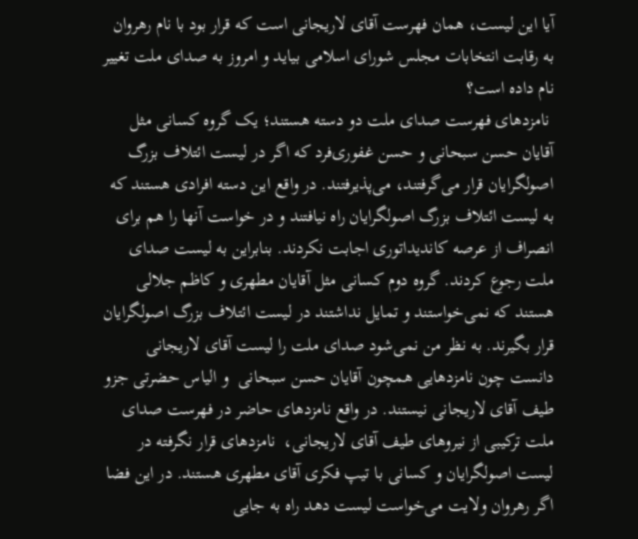آیا این لیست، همان فهرست آقای لاریجانی است که قرار بود با نام رهروان به رقابت انتخابات مجلس شورای اسلامی بیاید و امروز به صدای ملت تغییر نام داده است؟
 نامزدهای فهرست صدای ملت دو دسته هستند‌؛ یک گروه کسانی مثل آقایان حسن سبحانی و حسن غفوری‌فرد که اگر در لیست ائتلاف بزرگ اصولگرایان قرار می‌گرفتند، می‌پذیرفتند. در واقع این دسته افرادی هستند که به لیست ائتلاف بزرگ اصولگرایان راه نیافتند و در خواست آنها را هم برای انصراف از عرصه کاندیداتوری اجابت نکردند. بنابراین به لیست صدای ملت رجوع کردند. گروه دوم کسانی مثل آقایان مطهری‌ و ‌کاظم جلالی هستند که نمی‌خواستند و تمایل نداشتند در لیست ائتلاف بزرگ اصولگرایان قرار بگیرند. به نظر من نمی‌شود صدای ملت را لیست آقای لاریجانی دانست چون نامزدهایی همچون آقایان حسن سبحانی  و الیاس حضرتی جز‌و طیف آقای لاریجانی نیستند. در واقع نامزدهای حاضر در فهرست صدای ملت ترکیبی از نیروهای طیف آقای لاریجانی،  نامزدهای قرار نگرفته در لیست اصولگرایان و کسانی با تیپ فکری آقای مطهری هستند. در این فضا اگر رهروان ولایت می‌خواست لیست دهد راه به جایی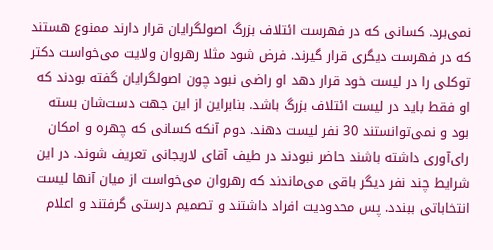نمی‌برد. کسانی که در فهرست ائتلاف بزرگ اصولگرایان قرار دارند ممنوع هستند که در فهرست دیگری قرار گیرند. فرض شود مثلا رهروان ولایت می‌خواست دکتر توکلی را در لیست خود قرار دهد او راضی نبود چون اصولگرایان گفته بودند که او فقط باید در لیست ائتلاف بزرگ باشد. بنابراین از این جهت دست‌شان بسته بود و نمی‌توانستند 30 نفر لیست دهند. دوم آنکه کسانی که چهره و امکان رای‌آوری داشته باشند حاضر نبودند در طیف آقای لاریجانی تعریف شوند. در این شرایط چند نفر دیگر باقی می‌ماندند که رهروان می‌خواست از میان آنها لیست انتخاباتی ببندد. پس محدودیت افراد داشتند و تصمیم درستی گرفتند و اعلام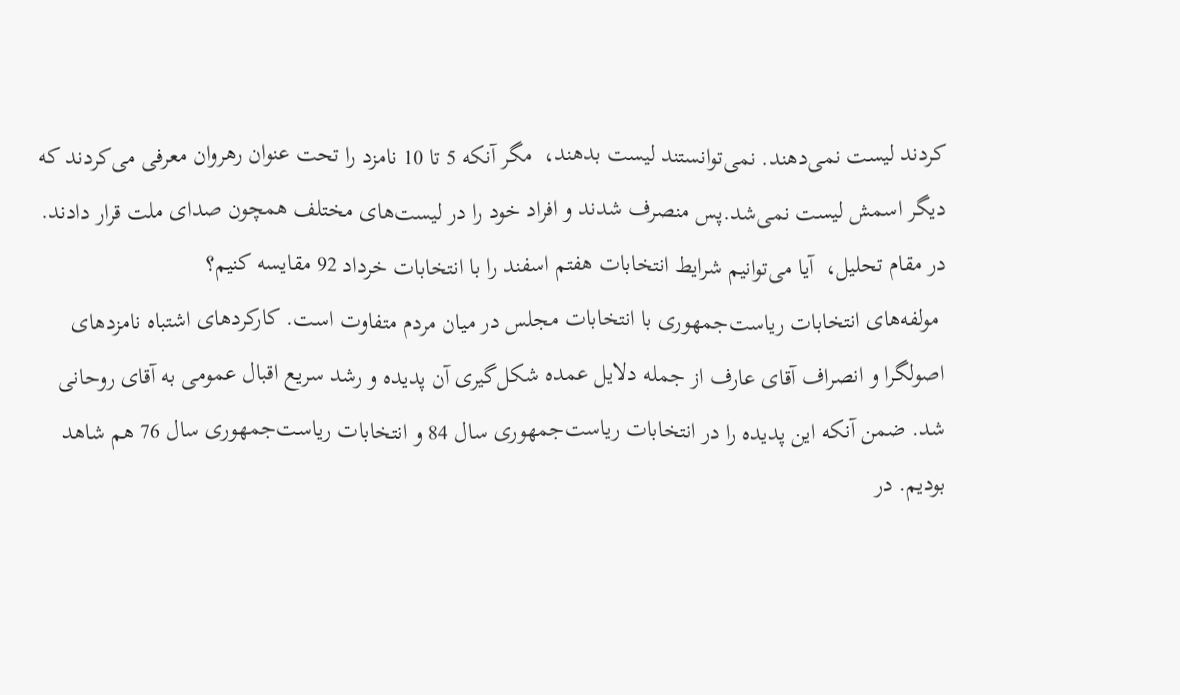کردند لیست نمی‌دهند. نمی‌توانستند لیست بدهند،  مگر آنکه 5 تا 10 نامزد را تحت عنوان رهروان معرفی می‌کردند که دیگر اسمش لیست نمی‌شد.پس منصرف شدند و افراد خود را در لیست‌های مختلف همچون صدای ملت قرار دادند.
در مقام تحلیل،  آیا می‌توانیم شرایط انتخابات هفتم اسفند را با انتخابات خرداد 92 مقایسه کنیم؟
 مولفه‌های انتخابات ریاست‌جمهوری با انتخابات مجلس در میان مردم متفاوت است. کارکردهای اشتباه نامزدهای اصولگرا و انصراف آقای عارف از جمله دلایل عمده شکل‌گیری آن پدیده و رشد سریع اقبال عمومی به آقای روحانی شد. ضمن آنکه این پدیده را در انتخابات ریاست‌جمهوری سال 84 و انتخابات ریاست‌جمهوری سال 76 هم شاهد بودیم. در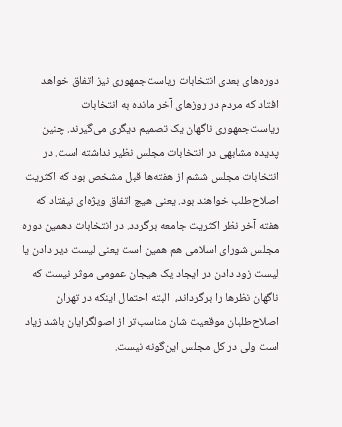دوره‌های بعدی انتخابات ریاست‌جمهوری نیز اتفاق خواهد افتاد که مردم در روزهای آخر مانده به انتخابات ریاست‌جمهوری ناگهان یک تصمیم دیگری می‌گیرند. چنین پدیده مشابهی در انتخابات مجلس نظیر نداشته است. در انتخابات مجلس ششم از هفته‌ها قبل مشخص بود که اکثریت اصلاح‌طلب خواهند بود. یعنی هیچ اتفاق ویژه‌ای نیفتاد که هفته آخر نظر اکثریت جامعه برگردد. در انتخابات دهمین دوره مجلس شورای اسلامی هم همین است یعنی لیست دیر دادن یا لیست زود دادن در ایجاد یک هیجان عمومی موثر نیست که ناگهان نظرها را برگرداند،  البته احتمال اینکه در تهران اصلاح‌طلبان موقعیت شان مناسب‌تر از اصولگرایان باشد زیاد است ولی در کل مجلس این‌گونه نیست.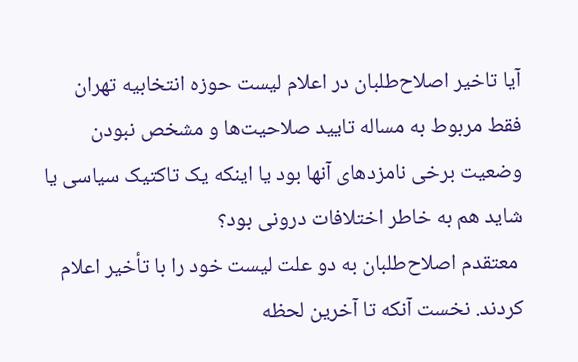آیا تاخیر اصلاح‌طلبان در اعلام لیست حوزه انتخابیه تهران فقط مربوط به مساله تایید صلاحیت‌ها و مشخص نبودن وضعیت برخی نامزدهای آنها بود یا اینکه یک تاکتیک سیاسی‌ یا شاید هم به خاطر اختلافات درونی بود؟
 معتقدم اصلاح‌طلبان به دو علت لیست خود را با تأخیر اعلام کردند. نخست آنکه تا آخرین لحظه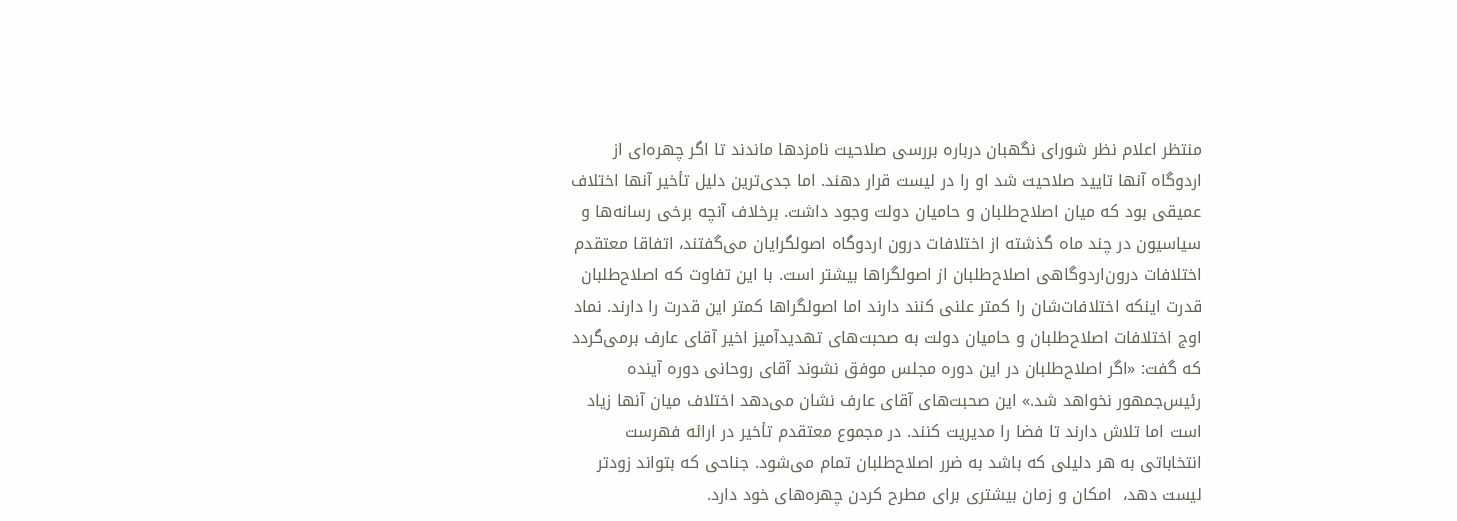منتظر اعلام نظر شورای نگهبان درباره بررسی صلاحیت نامزدها ماندند تا اگر چهره‌ای از اردوگاه آنها تایید صلاحیت شد او را در لیست قرار دهند. اما جدی‌ترین دلیل تأخیر آنها اختلاف عمیقی بود که میان اصلاح‌طلبان و حامیان دولت وجود داشت. برخلاف آنچه برخی رسانه‌ها و سیاسیون در چند ماه گذشته از اختلافات درون اردوگاه اصولگرایان می‌گفتند، اتفاقا معتقدم اختلافات درون‌اردوگاهی اصلاح‌طلبان از اصولگراها بیشتر است. با این تفاوت که اصلاح‌طلبان قدرت اینکه اختلافات‌شان را کمتر علنی کنند دارند اما اصولگراها کمتر این قدرت را دار‌ند. نماد اوج اختلافات اصلاح‌طلبان و حامیان دولت به صحبت‌های تهدیدآمیز اخیر آقای عارف بر‌می‌گردد که گفت: «اگر اصلاح‌طلبان در این دوره مجلس موفق نشوند آقای روحانی دوره آینده رئیس‌جمهور نخواهد شد.» این صحبت‌های آقای عارف نشان می‌دهد اختلاف میان آنها زیاد است اما تلاش دارند تا فضا را مدیریت کنند. در مجموع معتقدم تأخیر در ارائه فهرست انتخاباتی به هر دلیلی که باشد به ضرر اصلاح‌طلبان تمام می‌شود. جناحی که بتواند زودتر لیست دهد،  امکان و زمان بیشتری برای مطرح کردن چهره‌های خود دارد.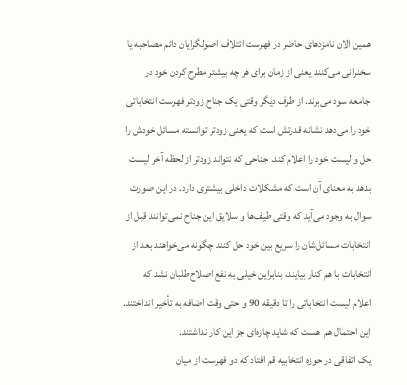همین الان نامزدهای حاضر در فهرست ائتلاف اصولگرایان دائم مصاحبه یا سخنرانی می‌کنند یعنی از زمان برای هر چه بیشتر مطرح کردن خود در جامعه سود می‌برند. از طرف دیگر وقتی یک جناح زودتر فهرست انتخاباتی خود را می‌دهد نشانه قدرتش است که یعنی زودتر توانسته مسائل خودش را حل و لیست خود را اعلام کند. جناحی که نتواند زودتر از لحظه آخر لیست بدهد به معنای آن است که مشکلات داخلی بیشتری دارد. در این صورت سوال به وجود می‌آید که وقتی طیف‌ها و سلایق این جناح نمی‌توانند قبل از انتخابات مسائل‌شان را سریع بین خود حل کنند چگونه می‌خواهند بعد از انتخابات با هم کنار بیایند، بنابراین خیلی به نفع اصلاح‌طلبان نشد که اعلام لیست انتخاباتی را تا دقیقه 90 و حتی وقت اضافه به تأخیر انداختند. این احتمال هم  هست که شاید چاره‌ای جز این کار نداشتند.
یک اتفاقی در حوزه انتخابیه قم افتاد که دو فهرست از میان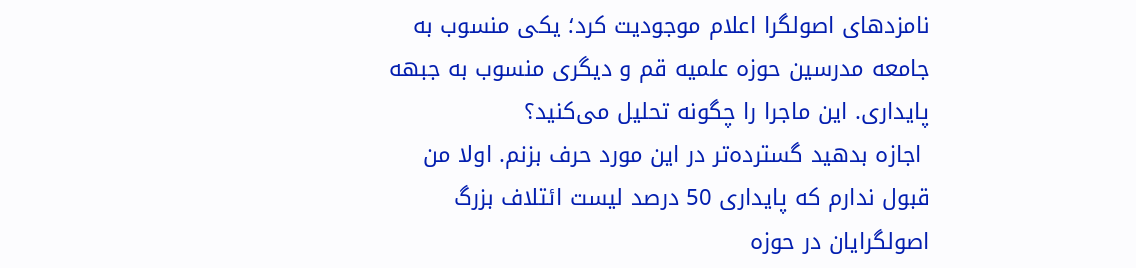نامزدهای اصولگرا اعلام موجودیت کرد؛ یکی منسوب به جامعه مدرسین حوزه علمیه قم و دیگری منسوب به جبهه پایداری. این ماجرا را چگونه تحلیل می‌کنید؟
 اجازه بدهید گسترده‌تر در این مورد حرف بزنم. اولا من قبول ندارم که پایداری 50 درصد لیست ائتلاف بزرگ اصولگرایان در حوزه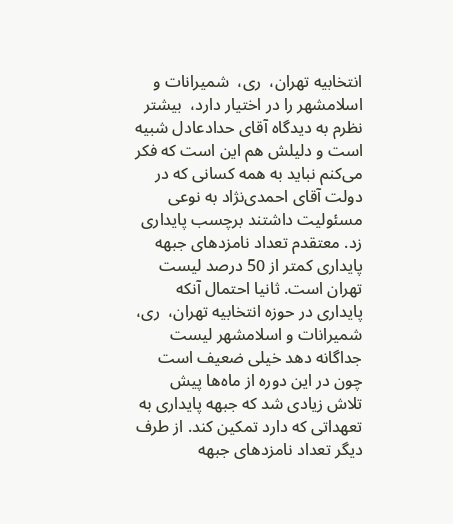انتخابیه تهران،  ری،  شمیرانات و اسلامشهر را در اختیار دارد،  بیشتر نظرم به دیدگاه آقای حدادعادل شبیه است و دلیلش هم این است که فکر می‌کنم نباید به همه کسانی که در دولت آقای احمدی‌نژاد به نوعی مسئولیت داشتند برچسب پایداری زد. معتقدم تعداد نامزدهای جبهه پایداری کمتر از 50 درصد لیست تهران است. ثانیا احتمال آنکه پایداری در حوزه انتخابیه تهران،  ری،  شمیرانات و اسلامشهر لیست جداگانه دهد خیلی ضعیف است چون در این دوره از ماه‌ها پیش تلاش زیادی شد که جبهه پایداری به تعهداتی که دارد تمکین کند. از طرف دیگر تعداد نامزدهای جبهه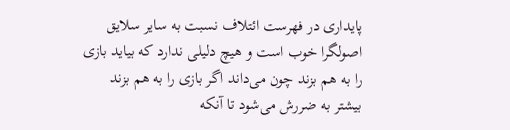پایداری در فهرست ائتلاف نسبت به سایر سلایق اصولگرا خوب است و هیچ دلیلی ندارد که بیاید بازی را به هم بزند چون می‌داند اگر بازی را به هم بزند بیشتر به ضررش می‌شود تا آنکه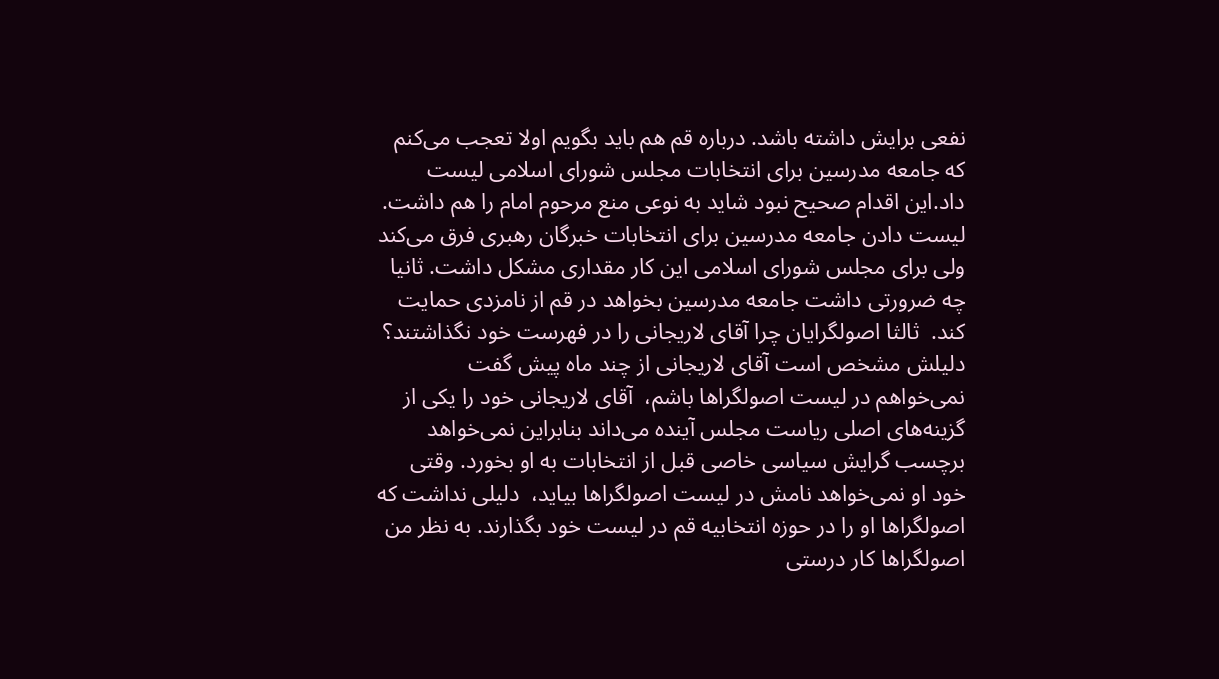نفعی برایش داشته باشد. درباره قم هم باید بگویم اولا تعجب می‌کنم که جامعه مدرسین برای انتخابات مجلس شورای اسلامی لیست داد.این اقدام صحیح نبود شاید به نوعی منع مرحوم امام را هم داشت. لیست دادن جامعه مدرسین برای انتخابات خبرگان رهبری فرق می‌کند ولی برای مجلس شورای اسلامی این کار مقداری مشکل داشت. ثانیا چه ضرورتی داشت جامعه مدرسین بخواهد در قم از نامزدی حمایت کند.  ثالثا اصولگرایان چرا آقای لاریجانی را در فهرست خود نگذاشتند؟ دلیلش مشخص است آقای لاریجانی از چند ماه پیش گفت نمی‌خواهم در لیست اصولگراها باشم،  آقای لاریجانی خود را یکی از گزینه‌های اصلی ریاست مجلس آینده می‌داند بنابراین نمی‌خواهد برچسب گرایش سیاسی خاصی قبل از انتخابات به او بخورد. وقتی خود او نمی‌خواهد نامش در لیست اصولگراها بیاید،  دلیلی نداشت که اصولگراها او را در حوزه انتخابیه قم در لیست خود بگذارند. به نظر من اصولگراها کار درستی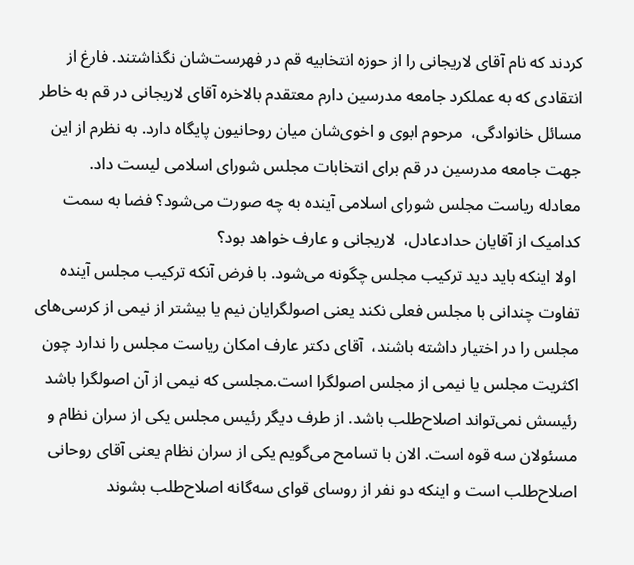کردند که نام آقای لاریجانی را از حوزه انتخابیه قم در فهرست‌شان نگذاشتند. فارغ از انتقادی که به عملکرد جامعه مدرسین دارم معتقدم بالاخره آقای لاریجانی در قم به خاطر مسائل خانوادگی،  مرحوم ابوی و اخوی‌شان میان روحانیون پایگاه دارد. به نظرم از این جهت جامعه مدرسین در قم برای انتخابات مجلس شورای اسلامی لیست داد.
معادله ریاست مجلس شورای اسلامی آینده به چه صورت می‌شود؟ فضا به سمت کدامیک از آقایان حدادعادل،  لاریجانی و عارف خواهد بود؟
 اولا اینکه باید دید ترکیب مجلس چگونه می‌شود. با فرض آنکه ترکیب مجلس آینده تفاوت چندانی با مجلس فعلی نکند یعنی اصولگرایان نیم یا بیشتر از نیمی ‌از کرسی‌های مجلس را در اختیار داشته باشند،  آقای دکتر عارف امکان ریاست مجلس را ندارد چون اکثریت مجلس یا نیمی ‌از مجلس اصولگرا است.مجلسی که نیمی ‌از آن اصولگرا باشد رئیسش نمی‌تواند اصلاح‌طلب باشد. از طرف دیگر رئیس مجلس یکی از سران نظام و مسئولان سه قوه است. الان با تسامح ‌می‌گویم یکی از سران نظام یعنی آقای روحانی اصلاح‌طلب است و اینکه ‌دو نفر از روسای قوای سه‌گانه اصلاح‌طلب بشوند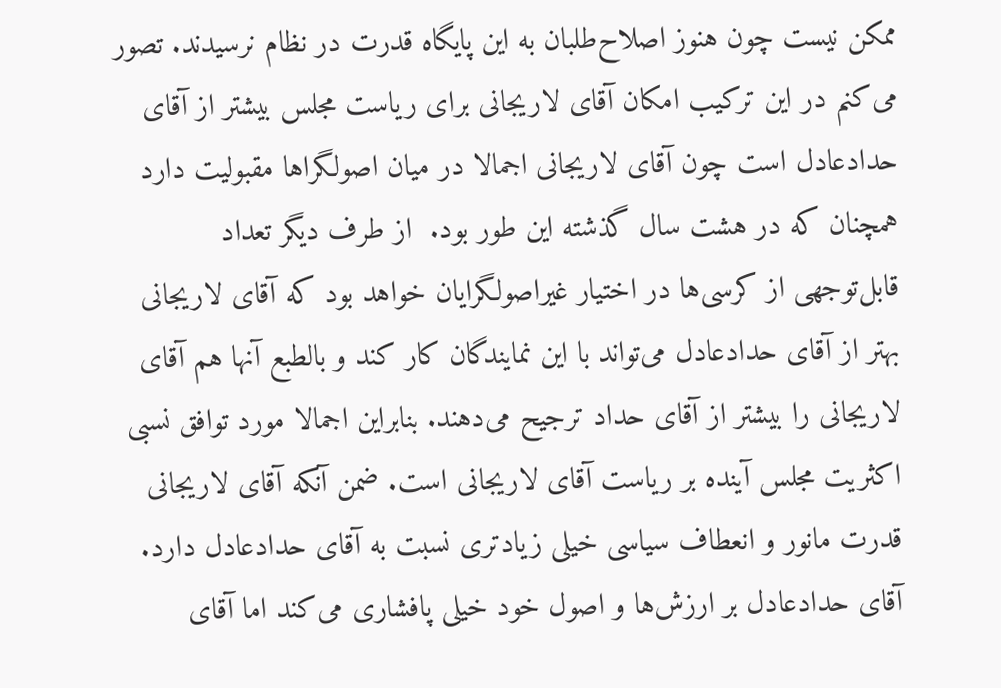ممکن نیست چون هنوز اصلاح‌طلبان به این پایگاه قدرت در نظام نرسیدند. تصور می‌کنم در این ترکیب امکان آقای لاریجانی برای ریاست مجلس بیشتر از آقای حدادعادل است چون آقای لاریجانی اجمالا در میان اصولگراها مقبولیت دارد همچنان که در هشت سال گذشته این طور بود‌.  از طرف دیگر تعداد قابل‌توجهی از کرسی‌ها در اختیار غیراصولگرایان خواهد بود که آقای لاریجانی بهتر از آقای حدادعادل می‌تواند با این نمایندگان کار کند و با‌لطبع آنها هم آقای لاریجانی را بیشتر از آقای حداد‌ ترجیح می‌دهند. بنابراین اجمالا مورد توافق نسبی اکثریت مجلس آینده بر ریاست آقای لاریجانی است. ضمن آنکه آقای لاریجانی قدرت مانور و انعطاف سیاسی خیلی زیادتری نسبت به آقای حدادعادل دارد. آقای حدادعادل بر ارزش‌ها و اصول خود خیلی پافشاری می‌کند اما آقای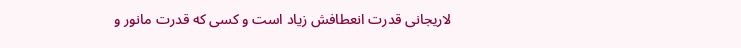لاریجانی قدرت انعطافش زیاد است و کسی که قدرت مانور و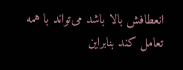انعطافش بالا باشد می‌تواند با همه تعامل کند بنابراین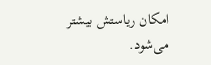امکان ریاستش بیشتر می‌شود.